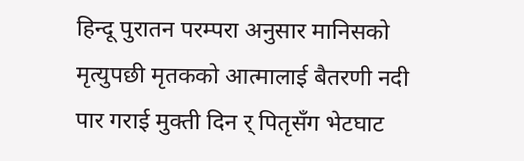हिन्दू पुरातन परम्परा अनुसार मानिसको मृत्युपछी मृतकको आत्मालाई बैतरणी नदी पार गराई मुक्ती दिन र् पितृसँग भेटघाट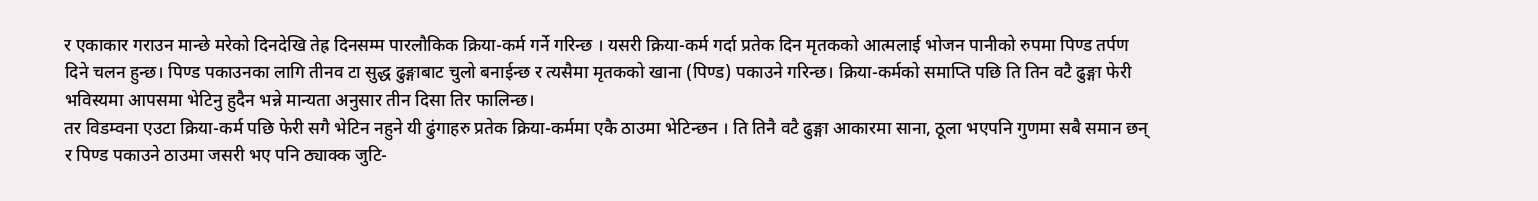र एकाकार गराउन मान्छे मरेको दिनदेखि तेह्र दिनसम्म पारलौकिक क्रिया-कर्म गर्ने गरिन्छ । यसरी क्रिया-कर्म गर्दा प्रतेक दिन मृतकको आत्मलाई भोजन पानीको रुपमा पिण्ड तर्पण दिने चलन हुन्छ। पिण्ड पकाउनका लागि तीनव टा सुद्ध ढुङ्गाबाट चुलो बनाईन्छ र त्यसैमा मृतकको खाना (पिण्ड) पकाउने गरिन्छ। क्रिया-कर्मको समाप्ति पछि ति तिन वटै ढुङ्गा फेरी भविस्यमा आपसमा भेटिनु हुदैन भन्ने मान्यता अनुसार तीन दिसा तिर फालिन्छ।
तर विडम्वना एउटा क्रिया-कर्म पछि फेरी सगै भेटिन नहुने यी ढुंगाहरु प्रतेक क्रिया-कर्ममा एकै ठाउमा भेटिन्छन । ति तिनै वटै ढुङ्गा आकारमा साना, ठूला भएपनि गुणमा सबै समान छन् र पिण्ड पकाउने ठाउमा जसरी भए पनि ठ्याक्क जुटि-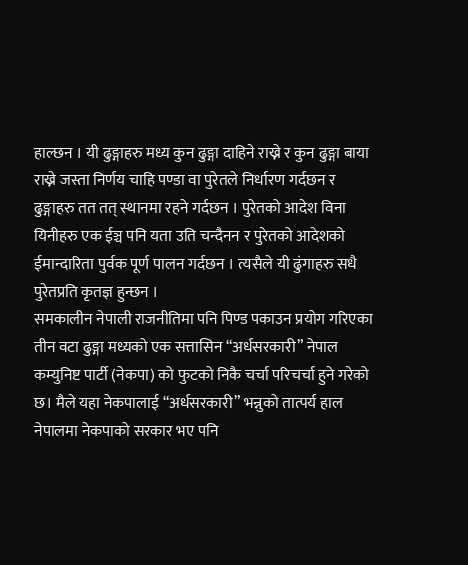हाल्छन । यी ढुङ्गाहरु मध्य कुन ढुङ्गा दाहिने राख्ने र कुन ढुङ्गा बाया राख्ने जस्ता निर्णय चाहि पण्डा वा पुरेतले निर्धारण गर्दछन र ढुङ्गाहरु तत तत् स्थानमा रहने गर्दछन । पुरेतको आदेश विना यिनीहरु एक ईञ्च पनि यता उति चन्दैनन र पुरेतको आदेशको ईमान्दारिता पुर्वक पूर्ण पालन गर्दछन । त्यसैले यी ढुंगाहरु सधै पुरेतप्रति कृतज्ञ हुन्छन ।
समकालीन नेपाली राजनीतिमा पनि पिण्ड पकाउन प्रयोग गरिएका तीन वटा ढुङ्गा मध्यको एक सत्तासिन “अर्धसरकारी” नेपाल कम्युनिष्ट पार्टी (नेकपा) को फुटको निकै चर्चा परिचर्चा हुने गरेको छ। मैले यहा नेकपालाई “अर्धसरकारी” भन्नुको तात्पर्य हाल नेपालमा नेकपाको सरकार भए पनि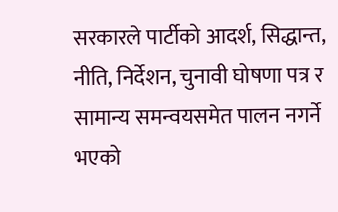सरकारले पार्टीको आदर्श, सिद्धान्त, नीति, निर्देशन, चुनावी घोषणा पत्र र सामान्य समन्वयसमेत पालन नगर्ने भएको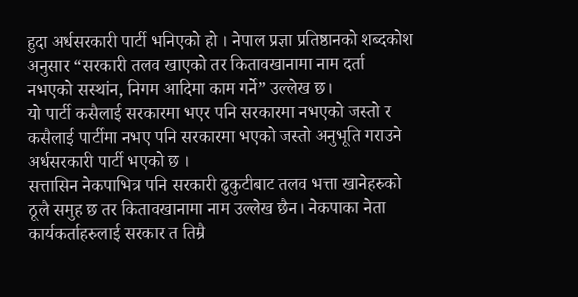हुदा अर्धसरकारी पार्टी भनिएको हो । नेपाल प्रज्ञा प्रतिष्ठानको शब्दकोश अनुसार “सरकारी तलव खाएको तर कितावखानामा नाम दर्ता नभएको सस्थांन, निगम आदिमा काम गर्ने” उल्लेख छ।
यो पार्टी कसैलाई सरकारमा भएर पनि सरकारमा नभएको जस्तो र कसैलाई पार्टीमा नभए पनि सरकारमा भएको जस्तो अनुभूति गराउने अर्धसरकारी पार्टी भएको छ ।
सत्तासिन नेकपाभित्र पनि सरकारी ढुकुटीबाट तलव भत्ता खानेहरुको ठूलै समुह छ तर कितावखानामा नाम उल्लेख छैन। नेकपाका नेता कार्यकर्ताहरुलाई सरकार त तिम्रै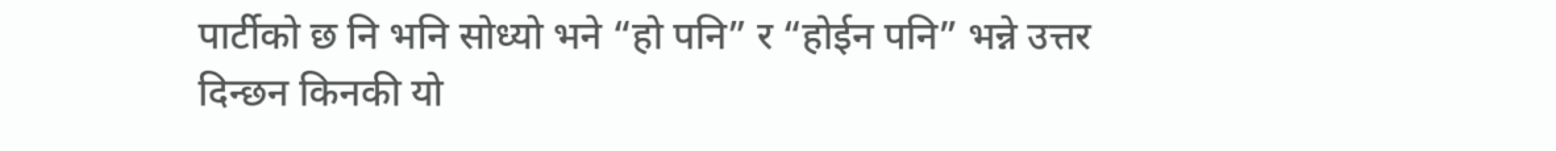पार्टीको छ नि भनि सोध्यो भने “हो पनि” र “होईन पनि” भन्ने उत्तर दिन्छन किनकी यो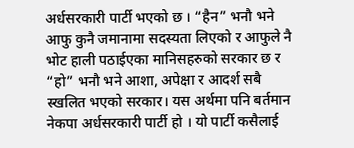अर्धसरकारी पार्टी भएको छ । “हैन” भनौ भने आफु कुनै जमानामा सदस्यता लिएको र आफुले नै भोट हाली पठाईएका मानिसहरुको सरकार छ र “हो” भनौ भने आशा, अपेक्षा र आदर्श सबै स्खलित भएको सरकार। यस अर्थमा पनि बर्तमान नेकपा अर्धसरकारी पार्टी हो । यो पार्टी कसैलाई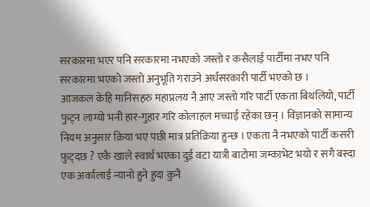सरकारमा भएर पनि सरकारमा नभएको जस्तो र कसैलाई पार्टीमा नभए पनि सरकारमा भएको जस्तो अनुभूति गराउने अर्धसरकारी पार्टी भएको छ ।
आजकल केहि मानिसहरु महाप्रलय नै आए जस्तो गरि पार्टी एकता बिथलियो, पार्टी फुट्न लाग्यो भनी हार-गुहार गरि कोलाहल मच्चाई रहेका छन् । विज्ञानको सामान्य नियम अनुसार क्रिया भए पछी मात्र प्रतिक्रिया हुन्छ । एकता नै नभएको पार्टी कसरी फ़ुट्दछ ? एकै खाले स्वार्थ भएका दुई वटा यात्री बाटोमा जम्काभेट भयो र सगै बस्दा एक अर्कालाई न्यानो हुने हुदा कुनै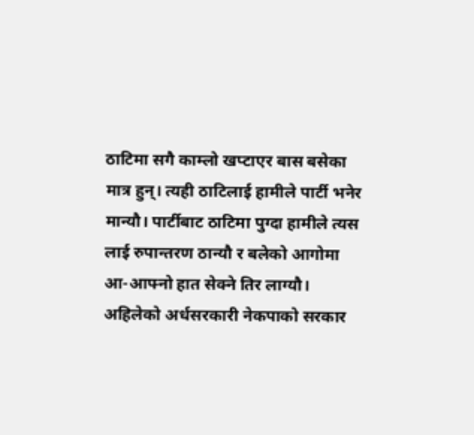ठाटिमा सगै काम्लो खप्टाएर बास बसेका मात्र हुन्। त्यही ठाटिलाई हामीले पार्टी भनेर मान्यौ। पार्टीबाट ठाटिमा पुग्दा हामीले त्यस लाई रुपान्तरण ठान्यौ र बलेको आगोमा आ-आफ्नो हात सेक्ने तिर लाग्यौ।
अहिलेको अर्धसरकारी नेकपाको सरकार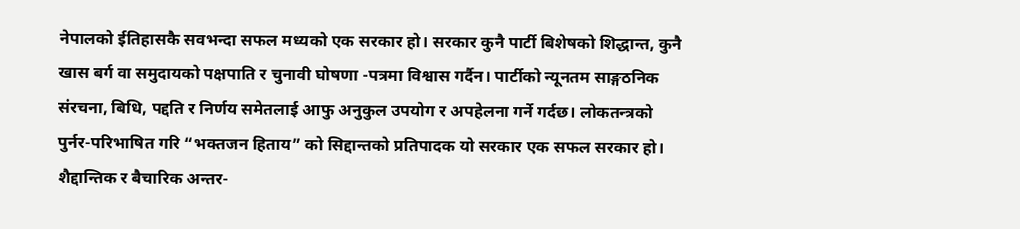नेपालको ईतिहासकै सवभन्दा सफल मध्यको एक सरकार हो। सरकार कुनै पार्टी बिशेषको शिद्धान्त, कुनै खास बर्ग वा समुदायको पक्षपाति र चुनावी घोषणा -पत्रमा विश्वास गर्दैन। पार्टीको न्यूनतम साङ्गठनिक संरचना, बिधि, पद्दति र निर्णय समेतलाई आफु अनुकुल उपयोग र अपहेलना गर्ने गर्दछ। लोकतन्त्रको पुर्नर-परिभाषित गरि “भक्तजन हिताय” को सिद्दान्तको प्रतिपादक यो सरकार एक सफल सरकार हो। शैद्दान्तिक र बैचारिक अन्तर-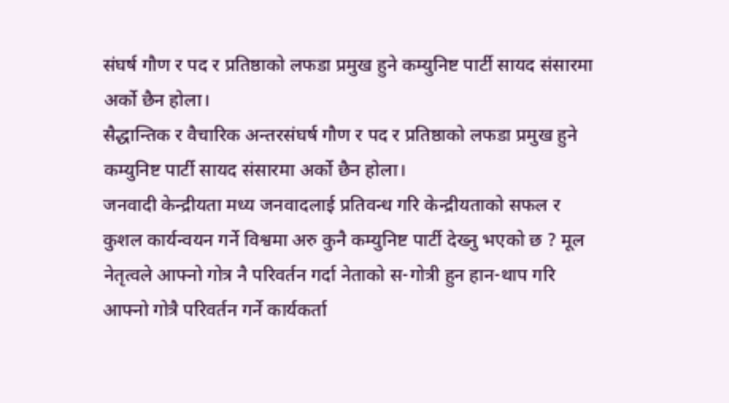संघर्ष गौण र पद र प्रतिष्ठाको लफडा प्रमुख हुने कम्युनिष्ट पार्टी सायद संसारमा अर्को छैन होला।
सैद्धान्तिक र वैचारिक अन्तरसंघर्ष गौण र पद र प्रतिष्ठाको लफडा प्रमुख हुने कम्युनिष्ट पार्टी सायद संसारमा अर्को छैन होला।
जनवादी केन्द्रीयता मध्य जनवादलाई प्रतिवन्ध गरि केन्द्रीयताको सफल र कुशल कार्यन्वयन गर्ने विश्वमा अरु कुनै कम्युनिष्ट पार्टी देख्नु भएको छ ? मूल नेतृत्वले आफ्नो गोत्र नै परिवर्तन गर्दा नेताको स-गोत्री हुन हान-थाप गरि आफ्नो गोत्रै परिवर्तन गर्ने कार्यकर्ता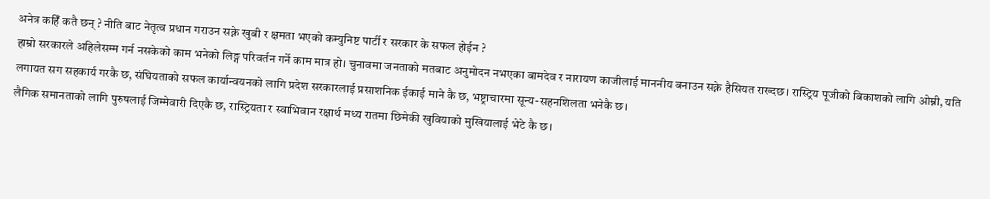अनेत्र कहिँ कतै छन् ? नीति बाट नेतृत्व प्रधान गराउन सक्ने खुबी र क्षमता भएको कम्युनिष्ट पार्टी र सरकार के सफल होईन ?
हाम्रो सरकारले अहिलेसम्म गर्न नसकेको काम भनेको लिङ्ग परिवर्तन गर्ने काम मात्र हो। चुनावमा जनताको मतबाट अनुमोदन नभएका बामदेव र नारायण काजीलाई माननीय बनाउन सक्ने हैसियत राख्दछ। रास्ट्रिय पूजीको बिकाशको लागि ओम्नी, यति लगायत सग सहकार्य गरकै छ, संघियताको सफल कार्यान्वयनको लागि प्रदेश सरकारलाई प्रसाशनिक ईकाई माने कै छ, भष्ट्राचारमा सून्य-सहनशिलता भनेकै छ।
लैगिक समानताको लागि पुरुषलाई जिम्मेवारी दिएकै छ, रास्ट्रियता र स्वाभिवान रक्षार्थ मध्य रातमा छिमेकी खुवियाको मुखियालाई भेटे कै छ।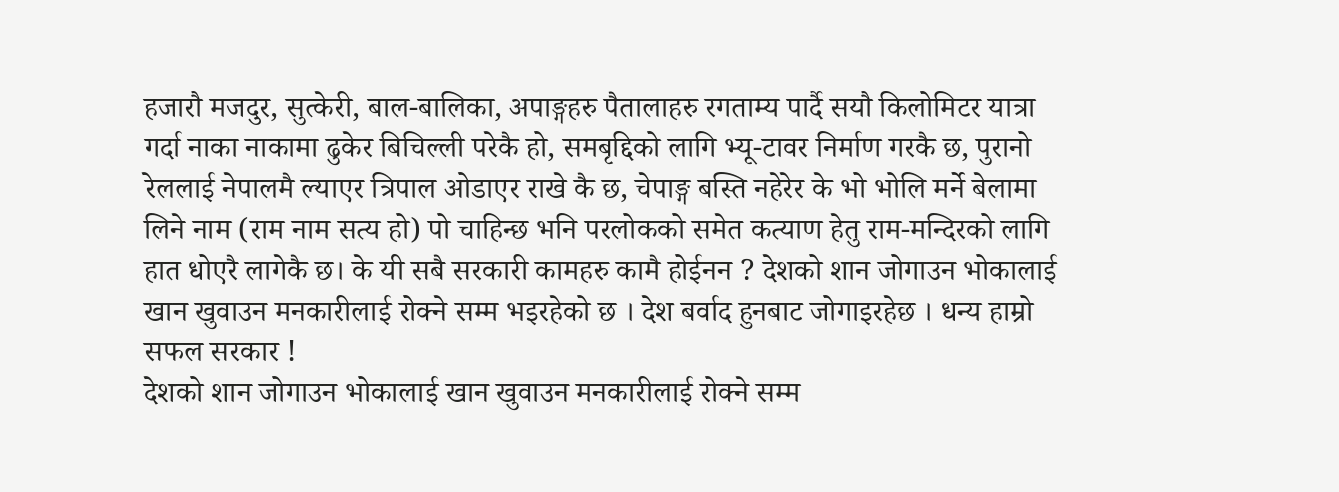हजारौ मजदुर, सुत्केरी, बाल-बालिका, अपाङ्गहरु पैतालाहरु रगताम्य पार्दै सयौ किलोमिटर यात्रा गर्दा नाका नाकामा ढुकेर बिचिल्ली परेकै हो, समबृद्दिको लागि भ्यू-टावर निर्माण गरकै छ, पुरानो रेललाई नेपालमै ल्याएर त्रिपाल ओडाएर राखे कै छ, चेपाङ्ग बस्ति नहेरेर के भो भोलि मर्ने बेलामा लिने नाम (राम नाम सत्य हो) पो चाहिन्छ भनि परलोकको समेत कत्याण हेतु राम-मन्दिरको लागि हात धोएरै लागेकै छ। के यी सबै सरकारी कामहरु कामै होईनन ? देशको शान जोगाउन भोकालाई खान खुवाउन मनकारीलाई रोक्ने सम्म भइरहेको छ । देश बर्वाद हुनबाट जोगाइरहेछ । धन्य हाम्रो सफल सरकार !
देशको शान जोगाउन भोकालाई खान खुवाउन मनकारीलाई रोक्ने सम्म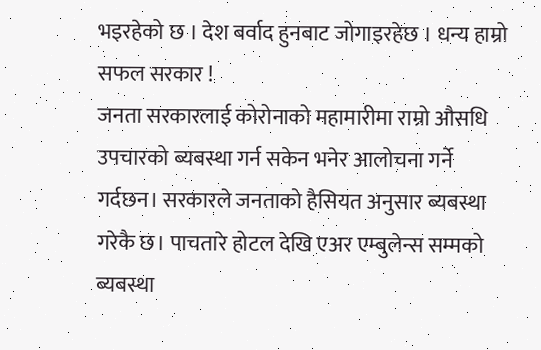भइरहेको छ । देश बर्वाद हुनबाट जोगाइरहेछ । धन्य हाम्रो सफल सरकार !
जनता सरकारलाई कोरोनाको महामारीमा राम्रो औसधि उपचारको ब्यबस्था गर्न सकेन भनेर आलोचना गर्ने गर्दछन। सरकारले जनताको हैसियत अनुसार ब्यबस्था गरेकै छ। पाचतारे होटल देखि एअर एम्बुलेन्स सम्मको ब्यबस्था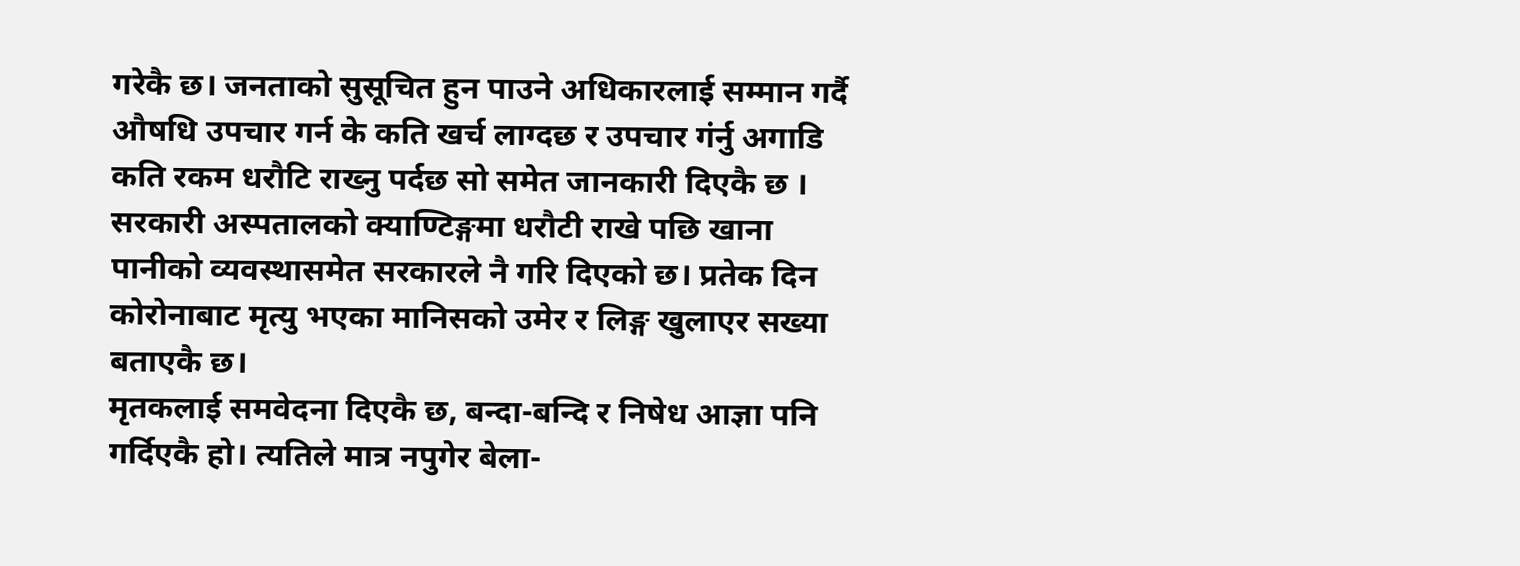गरेकै छ। जनताको सुसूचित हुन पाउने अधिकारलाई सम्मान गर्दै औषधि उपचार गर्न के कति खर्च लाग्दछ र उपचार गंर्नु अगाडि कति रकम धरौटि राख्नु पर्दछ सो समेत जानकारी दिएकै छ । सरकारी अस्पतालको क्याण्टिङ्गमा धरौटी राखे पछि खाना पानीको व्यवस्थासमेत सरकारले नै गरि दिएको छ। प्रतेक दिन कोरोनाबाट मृत्यु भएका मानिसको उमेर र लिङ्ग खुलाएर सख्या बताएकै छ।
मृतकलाई समवेदना दिएकै छ, बन्दा-बन्दि र निषेध आज्ञा पनि गर्दिएकै हो। त्यतिले मात्र नपुगेर बेला-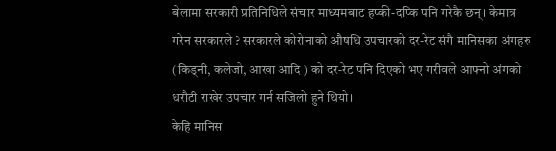बेलामा सरकारी प्रतिनिधिले संचार माध्यमबाट हप्की-दप्कि पनि गरेकै छन्। केमात्र गरेन सरकारले ? सरकारले कोरोनाको औषधि उपचारको दर-रेट संगै मानिसका अंगहरु (किड्नी, कलेजो, आखा आदि ) को दर-रेट पनि दिएको भए गरीवले आफ्नो अंगको धरौटी राखेर उपचार गर्न सजिलो हुने थियो।
केहि मानिस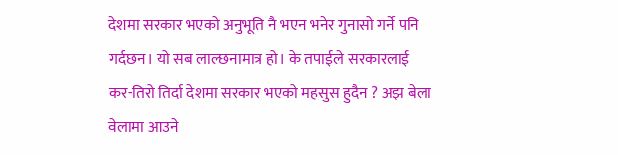देशमा सरकार भएको अनुभूति नै भएन भनेर गुनासो गर्ने पनि गर्दछन। यो सब लाल्छनामात्र हो। के तपाईले सरकारलाई कर-तिरो तिर्दा देशमा सरकार भएको महसुस हुदैन ? अझ बेला वेलामा आउने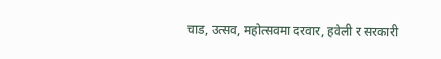चाड, उत्सव, महोत्सवमा दरवार, हवेली र सरकारी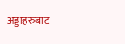अड्डाहरुबाट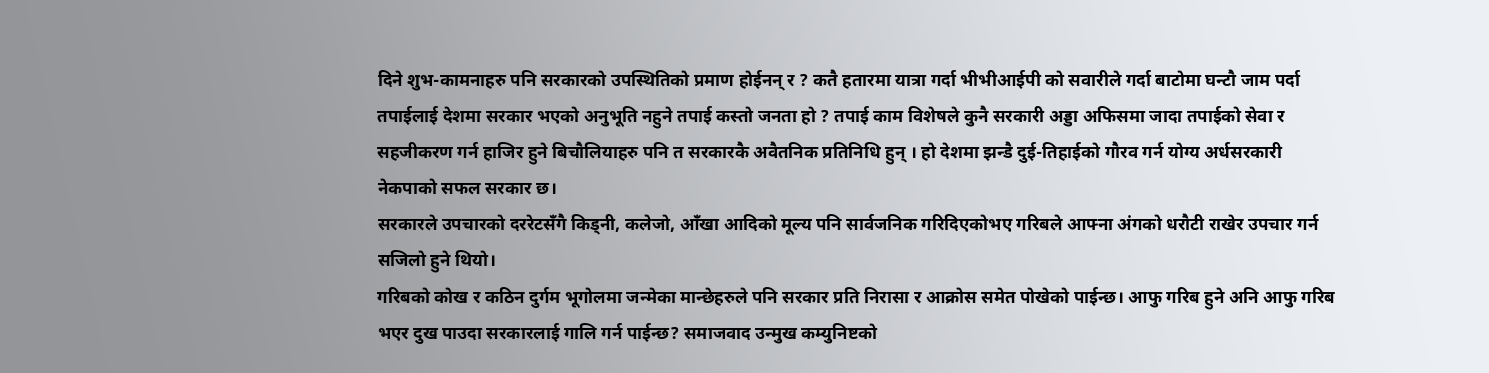दिने शुभ-कामनाहरु पनि सरकारको उपस्थितिको प्रमाण होईनन् र ? कतै हतारमा यात्रा गर्दा भीभीआईपी को सवारीले गर्दा बाटोमा घन्टौ जाम पर्दा तपाईलाई देशमा सरकार भएको अनुभूति नहुने तपाई कस्तो जनता हो ? तपाई काम विशेषले कुनै सरकारी अड्डा अफिसमा जादा तपाईको सेवा र सहजीकरण गर्न हाजिर हुने बिचौलियाहरु पनि त सरकारकै अवैतनिक प्रतिनिधि हुन् । हो देशमा झन्डै दुई-तिहाईको गौरव गर्न योग्य अर्धसरकारी नेकपाको सफल सरकार छ।
सरकारले उपचारको दररेटसँगै किड्नी, कलेजो, आँखा आदिको मूल्य पनि सार्वजनिक गरिदिएकोभए गरिबले आफ्ना अंगको धरौटी राखेर उपचार गर्न सजिलो हुने थियो।
गरिबको कोख र कठिन दुर्गम भूगोलमा जन्मेका मान्छेहरुले पनि सरकार प्रति निरासा र आक्रोस समेत पोखेको पाईन्छ। आफु गरिब हुने अनि आफु गरिब भएर दुख पाउदा सरकारलाई गालि गर्न पाईन्छ? समाजवाद उन्मुख कम्युनिष्टको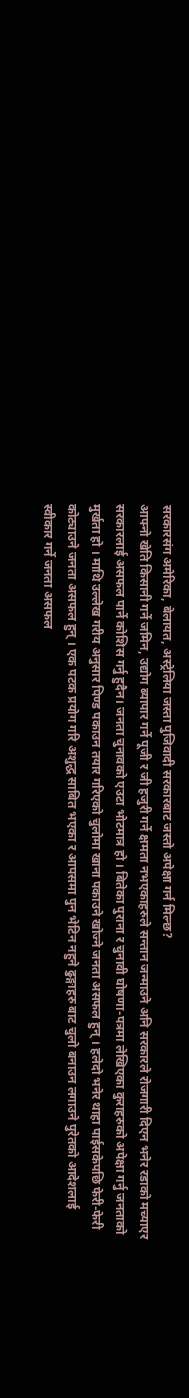सरकारसंग अमेरिका, बेलायत, अस्ट्रेलिया जस्ता पुजिवादी सरकारबाट जस्तो अपेक्षा गर्न मिल्छ?
आफ्नो खेति किसानी गर्ने जमिन, उद्योग ब्यापार गर्ने पूजी र जी हजुरी गर्ने क्षमता नभएकाहरुले सन्तान जन्माउने अनि सरकारले रोजगारी दिएन भनेर रडाको मच्याएर सरकारलाई असफल पार्ने कोशिस गर्नु हुदैन। जनता चुनावको एउटा भोटमात्र हो । बितेका पुराना र चुनावी घोषणा-पत्रमा लेखिएका कुराहरुको अपेक्षा गर्नु जनताको मुर्खता हो । माथि उल्लेख गरीय अनुसार पिण्ड पकाउन तयार गरिएको चुलोमा खाना पकाउने खोज्ने जनता असफल हुन् । हलेदो भनेर थाहा पाईसकेपछि फेरी-फेरी कोट्याउने जनता असफल हुन् । एक पटक प्रयोग गरि अशुद्ध साबित भएका र आपसमा पुन भेटिन नहुने ढुङ्गाहरु बाट चुलो बनाउन लगाउने पुरेतको आदेशलाई स्वीकार गर्ने जनता असफल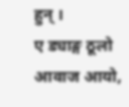हुन् ।
ए ड्याङ्ग ठूलो आवाज आयो,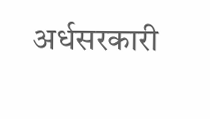अर्धसरकारी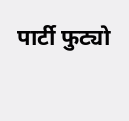पार्टी फुट्यो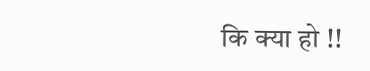कि क्या हो !!